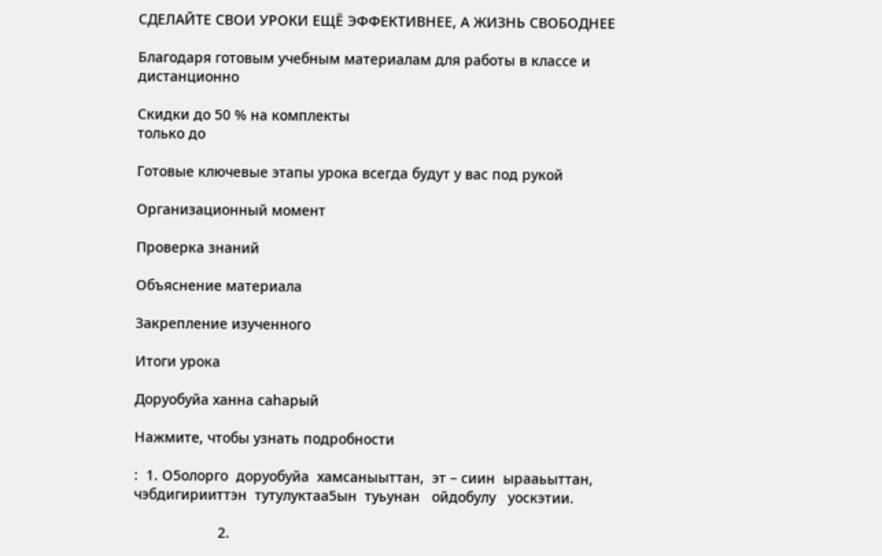СДЕЛАЙТЕ СВОИ УРОКИ ЕЩЁ ЭФФЕКТИВНЕЕ, А ЖИЗНЬ СВОБОДНЕЕ

Благодаря готовым учебным материалам для работы в классе и дистанционно

Скидки до 50 % на комплекты
только до

Готовые ключевые этапы урока всегда будут у вас под рукой

Организационный момент

Проверка знаний

Объяснение материала

Закрепление изученного

Итоги урока

Доруобуйа ханна саһарый

Нажмите, чтобы узнать подробности

:  1. О5олорго  доруобуйа  хамсаныыттан,  эт – сиин  ырааьыттан,  чэбдигирииттэн  тутулуктаа5ын  туьунан   ойдобулу   уоскэтии.

                     2.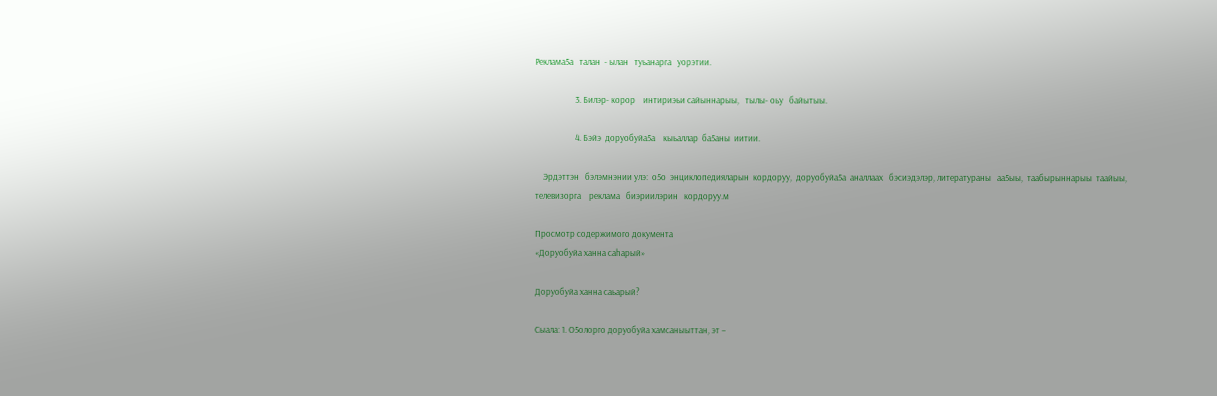Реклама5а   талан  - ылан   туьанарга   уорэтии.

                    3. Билэр- корор    интириэьи сайыннарыы,   тылы- оьу   байытыы.

                    4. Бэйэ  доруобуйа5а    кыьаллар  ба5аны  иитии.

    Эрдэттэн   бэлэмнэнии улэ:  о5о  энциклопедияларын  кордоруу,  доруобуйа5а  аналлаах   бэсиэдэлэр, литератураны   аа5ыы,  таабырыннарыы  таайыы,  телевизорга    реклама   биэриилэрин   кордоруу.м

Просмотр содержимого документа
«Доруобуйа ханна саһарый»

Доруобуйа ханна саьарый?

Сыала: 1. О5олорго доруобуйа хамсаныыттан, эт –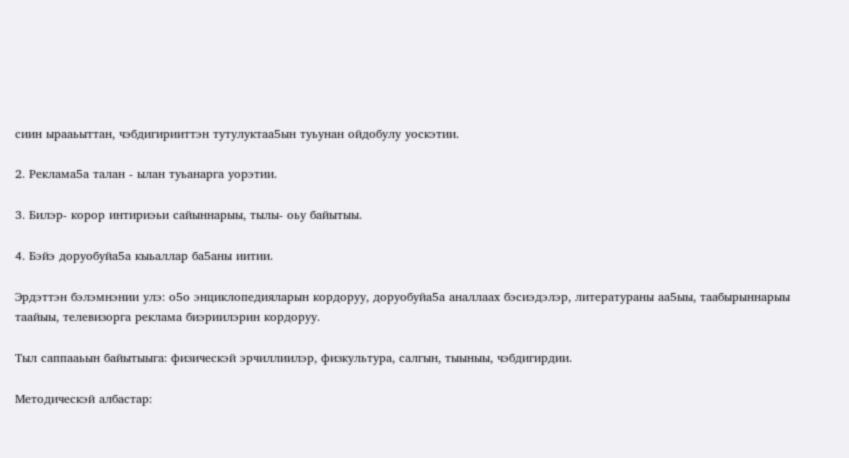сиин ырааьыттан, чэбдигирииттэн тутулуктаа5ын туьунан ойдобулу уоскэтии.

2. Реклама5а талан - ылан туьанарга уорэтии.

3. Билэр- корор интириэьи сайыннарыы, тылы- оьу байытыы.

4. Бэйэ доруобуйа5а кыьаллар ба5аны иитии.

Эрдэттэн бэлэмнэнии улэ: о5о энциклопедияларын кордоруу, доруобуйа5а аналлаах бэсиэдэлэр, литератураны аа5ыы, таабырыннарыы таайыы, телевизорга реклама биэриилэрин кордоруу.

Тыл саппааьын байытыыга: физическэй эрчиллиилэр, физкультура, салгын, тыыныы, чэбдигирдии.

Методическэй албастар: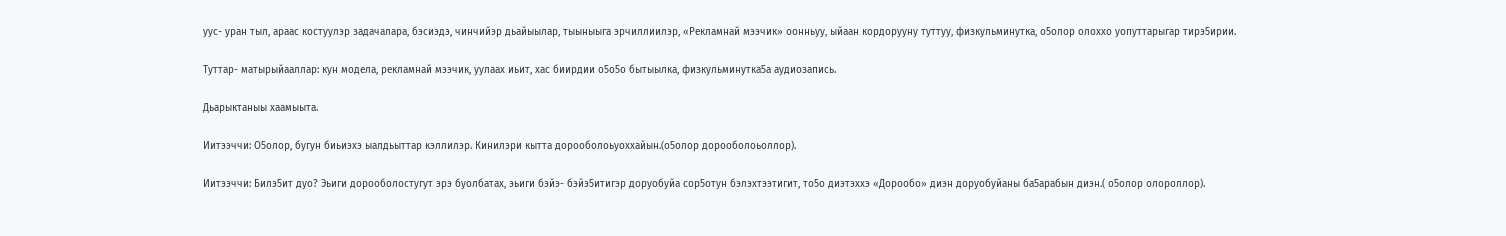уус- уран тыл, араас костуулэр задачалара, бэсиэдэ, чинчийэр дьайыылар, тыыныыга эрчиллиилэр, «Рекламнай мээчик» оонньуу, ыйаан кордорууну туттуу, физкульминутка, о5олор олоххо уопуттарыгар тирэ5ирии.

Туттар- матырыйааллар: кун модела, рекламнай мээчик, уулаах иьит, хас биирдии о5о5о бытыылка, физкульминутка5а аудиозапись.

Дьарыктаныы хаамыыта.

Иитээччи: О5олор, бугун биьиэхэ ыалдьыттар кэллилэр. Кинилэри кытта дорооболоьуоххайын.(о5олор дорооболоьоллор).

Иитээччи: Билэ5ит дуо? Эьиги дорооболостугут эрэ буолбатах, эьиги бэйэ- бэйэ5итигэр доруобуйа сор5отун бэлэхтээтигит, то5о диэтэххэ «Дорообо» диэн доруобуйаны ба5арабын диэн.( о5олор олороллор).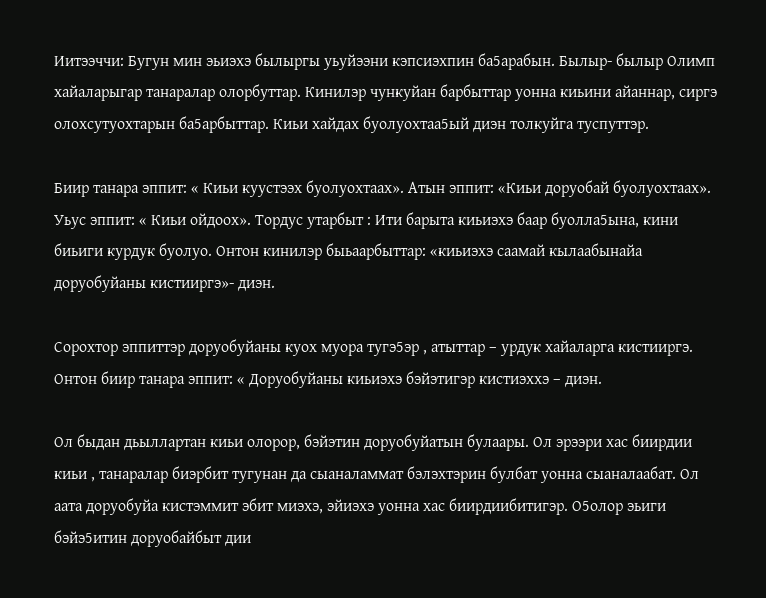Иитээччи: Бугун мин эьиэхэ былыргы уьуйээни кэпсиэхпин ба5арабын. Былыр- былыр Олимп хайаларыгар танаралар олорбуттар. Кинилэр чункуйан барбыттар уонна киьини айаннар, сиргэ олохсутуохтарын ба5арбыттар. Киьи хайдах буолуохтаа5ый диэн толкуйга туспуттэр.

Биир танара эппит: « Киьи куустээх буолуохтаах». Атын эппит: «Киьи доруобай буолуохтаах». Уьус эппит: « Киьи ойдоох». Тордус утарбыт : Ити барыта киьиэхэ баар буолла5ына, кини биьиги курдук буолуо. Онтон кинилэр быьаарбыттар: «киьиэхэ саамай кылаабынайа доруобуйаны кистииргэ»- диэн.

Сорохтор эппиттэр доруобуйаны куох муора тугэ5эр , атыттар – урдук хайаларга кистииргэ. Онтон биир танара эппит: « Доруобуйаны киьиэхэ бэйэтигэр кистиэххэ – диэн.

Ол быдан дьыллартан киьи олорор, бэйэтин доруобуйатын булаары. Ол эрээри хас биирдии киьи , танаралар биэрбит тугунан да сыаналаммат бэлэхтэрин булбат уонна сыаналаабат. Ол аата доруобуйа кистэммит эбит миэхэ, эйиэхэ уонна хас биирдиибитигэр. О5олор эьиги бэйэ5итин доруобайбыт дии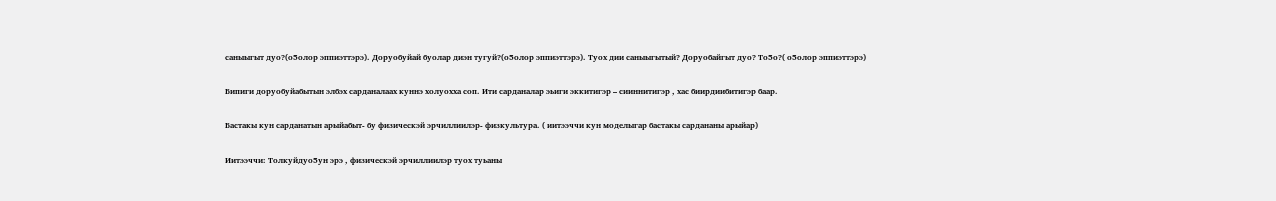саныыгыт дуо?(о5олор эппиэттэрэ). Доруобуйай буолар диэн тугуй?(о5олор эппиэттэрэ). Туох дии саныыгытый? Доруобайгыт дуо? То5о?( о5олор эппиэттэрэ)

Бипиги доруобуйабытын элбэх сарданалаах куннэ холуохха соп. Ити сарданалар эьиги эккитигэр – сииннитигэр , хас биирдиибитигэр баар.

Бастакы кун сарданатын арыйабыт- бу физическэй эрчиллиилэр- физкультура. ( иитээччи кун моделыгар бастакы сардананы арыйар)

Иитээччи: Толкуйдуо5ун эрэ , физическэй эрчиллиилэр туох туьаны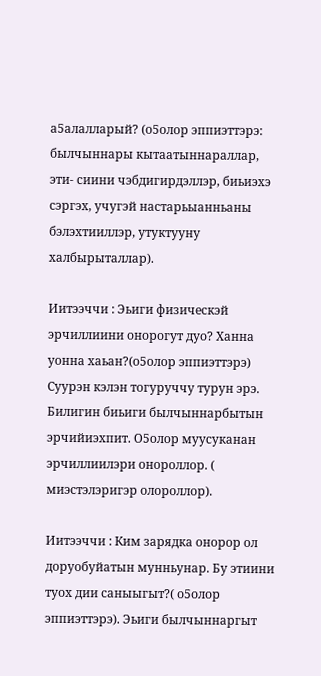а5алалларый? (о5олор эппиэттэрэ: былчыннары кытаатыннараллар, эти- сиини чэбдигирдэллэр, биьиэхэ сэргэх, учугэй настарьыанньаны бэлэхтииллэр, утуктууну халбырыталлар).

Иитээччи : Эьиги физическэй эрчиллиини онорогут дуо? Ханна уонна хаьан?(о5олор эппиэттэрэ) Суурэн кэлэн тогуруччу турун эрэ. Билигин биьиги былчыннарбытын эрчийиэхпит. О5олор муусуканан эрчиллиилэри онороллор. ( миэстэлэригэр олороллор).

Иитээччи : Ким зарядка онорор ол доруобуйатын мунньунар. Бу этиини туох дии саныыгыт?( о5олор эппиэттэрэ). Эьиги былчыннаргыт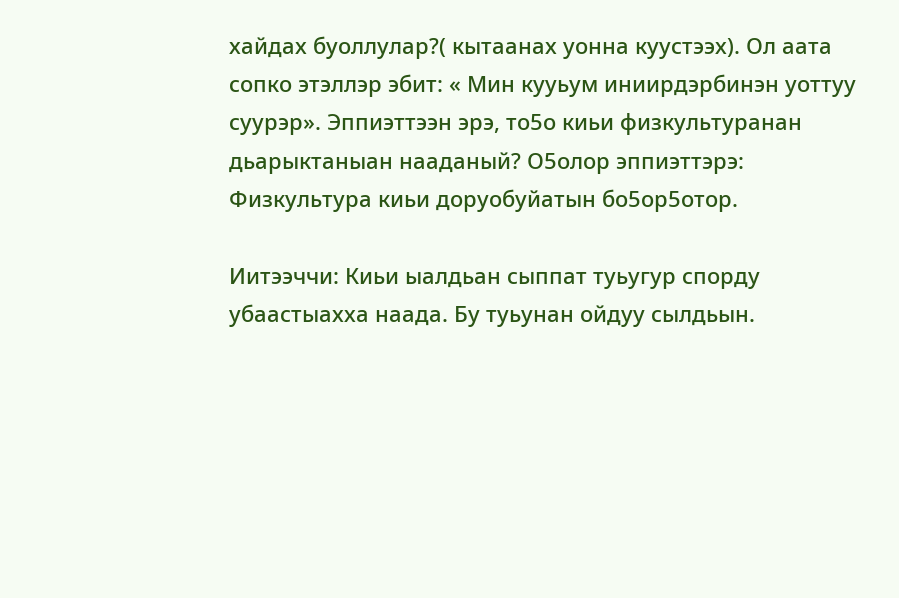хайдах буоллулар?( кытаанах уонна куустээх). Ол аата сопко этэллэр эбит: « Мин кууьум иниирдэрбинэн уоттуу суурэр». Эппиэттээн эрэ, то5о киьи физкультуранан дьарыктаныан нааданый? О5олор эппиэттэрэ: Физкультура киьи доруобуйатын бо5ор5отор.

Иитээччи: Киьи ыалдьан сыппат туьугур спорду убаастыахха наада. Бу туьунан ойдуу сылдьын.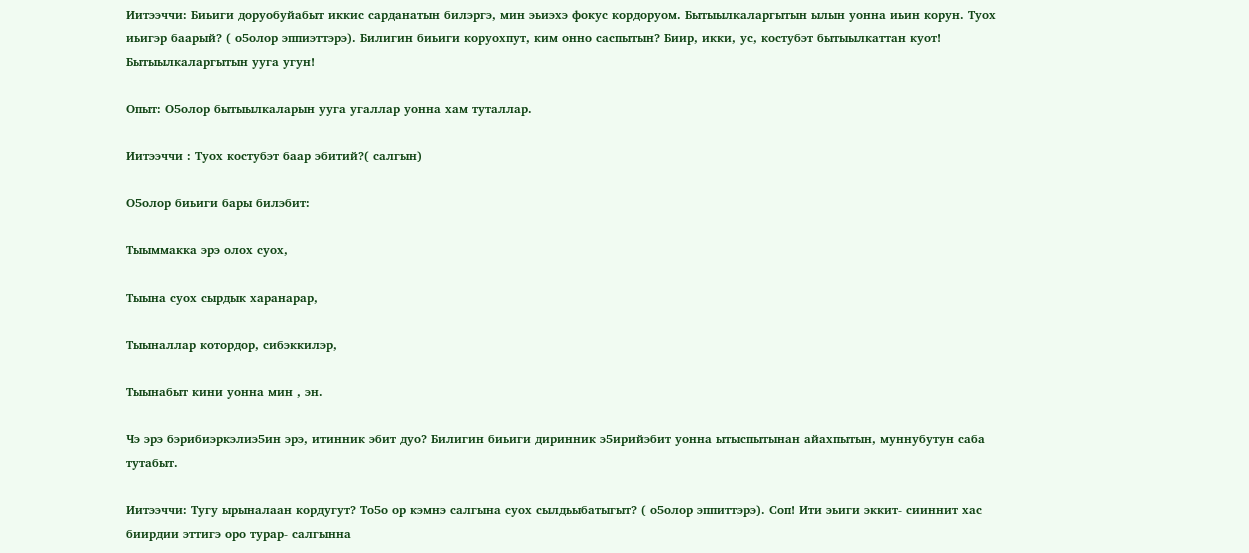Иитээччи: Биьиги доруобуйабыт иккис сарданатын билэргэ, мин эьиэхэ фокус кордоруом. Бытыылкаларгытын ылын уонна иьин корун. Туох иьигэр баарый? ( о5олор эппиэттэрэ). Билигин биьиги коруохпут, ким онно саспытын? Биир, икки, ус, костубэт бытыылкаттан куот! Бытыылкаларгытын ууга угун!

Опыт: О5олор бытыылкаларын ууга угаллар уонна хам туталлар.

Иитээччи : Туох костубэт баар эбитий?( салгын)

О5олор биьиги бары билэбит:

Тыыммакка эрэ олох суох,

Тыына суох сырдык харанарар,

Тыыналлар котордор, сибэккилэр,

Тыынабыт кини уонна мин , эн.

Чэ эрэ бэрибиэркэлиэ5ин эрэ, итинник эбит дуо? Билигин биьиги диринник э5ирийэбит уонна ытыспытынан айахпытын, муннубутун саба тутабыт.

Иитээччи: Тугу ырыналаан кордугут? То5о ор кэмнэ салгына суох сылдьыбатыгыт? ( о5олор эппиттэрэ). Соп! Ити эьиги эккит- сииннит хас биирдии эттигэ оро турар- салгынна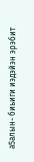а5алын- биьиги иэдэйэн эрэбит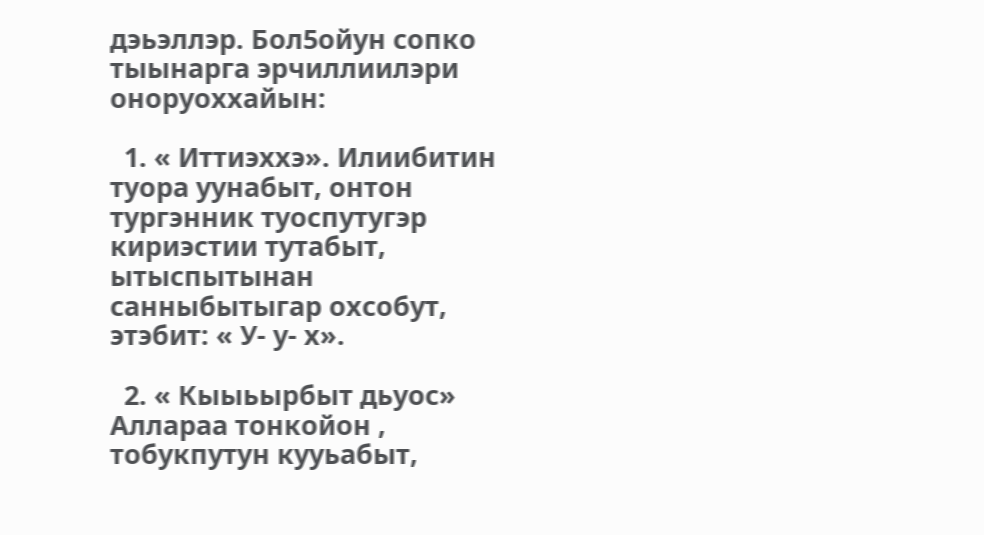дэьэллэр. Бол5ойун сопко тыынарга эрчиллиилэри оноруоххайын:

  1. « Иттиэххэ». Илиибитин туора уунабыт, онтон тургэнник туоспутугэр кириэстии тутабыт, ытыспытынан санныбытыгар охсобут, этэбит: « У- у- х».

  2. « Кыыьырбыт дьуос» Аллараа тонкойон , тобукпутун кууьабыт,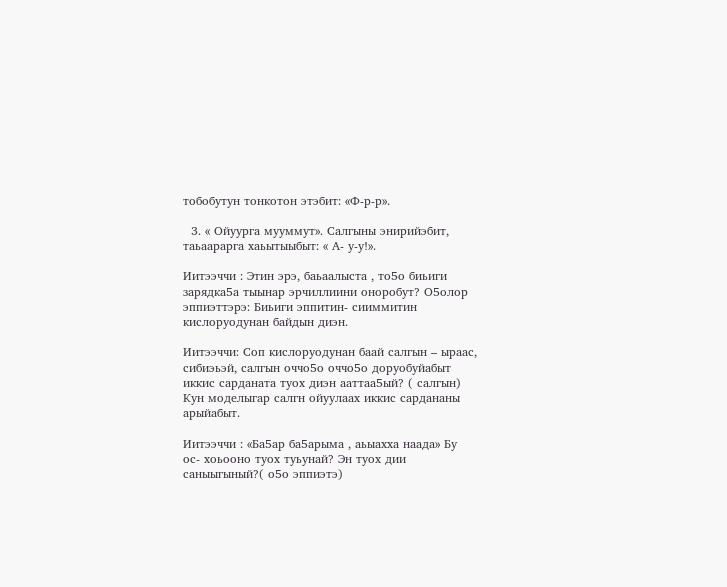тобобутун тонкотон этэбит: «Ф-р-р».

  3. « Ойуурга мууммут». Салгыны энирийэбит, таьаарарга хаьытыыбыт: « А- у-у!».

Иитээччи : Этин эрэ, баьаалыста , то5о биьиги зарядка5а тыынар эрчиллиини оноробут? О5олор эппиэттэрэ: Биьиги эппитин- сииммитин кислоруодунан байдын диэн.

Иитээччи: Соп кислоруодунан баай салгын – ыраас, сибиэьэй, салгын оччо5о оччо5о доруобуйабыт иккис сарданата туох диэн ааттаа5ый? ( салгын) Кун моделыгар салгн ойуулаах иккис сардананы арыйабыт.

Иитээччи : «Ба5ар ба5арыма , аьыахха наада» Бу ос- хоьооно туох туьунай? Эн туох дии саныыгыный?( о5о эппиэтэ)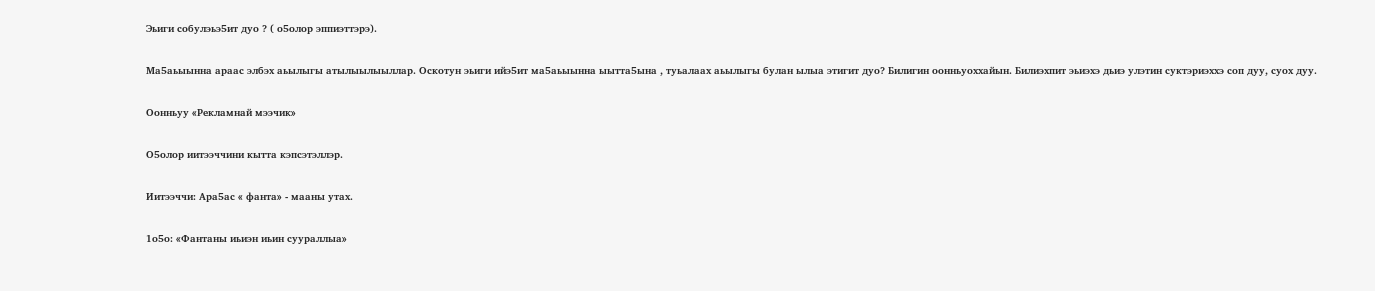Эьиги собулэьэ5ит дуо ? ( о5олор эппиэттэрэ).

Ма5аьыынна араас элбэх аьылыгы атылыылыыллар. Оскотун эьиги ийэ5ит ма5аьыынна ыытта5ына , туьалаах аьылыгы булан ылыа этигит дуо? Билигин оонньуоххайын. Билиэхпит эьиэхэ дьиэ улэтин суктэриэххэ соп дуу, суох дуу.

Оонньуу «Рекламнай мээчик»

О5олор иитээччини кытта кэпсэтэллэр.

Иитээччи: Ара5ас « фанта» - мааны утах.

1о5о: «Фантаны иьиэн иьин суураллыа»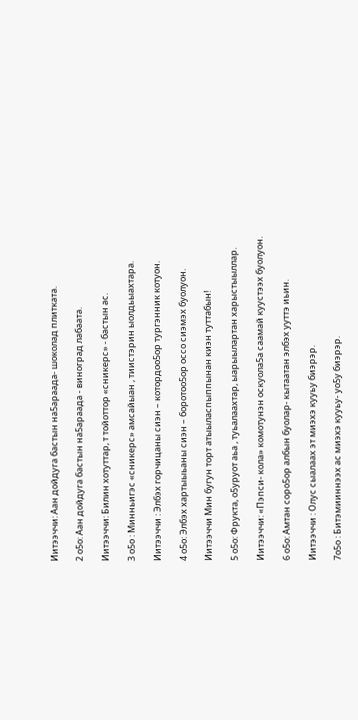Иитээччи: Аан дойдуга бастын на5араада- шоколад плитката.

2 о5о: Аан дойдуга бастын на5араада - виноград лабаата.

Иитээччи: Билин хотуттар, т тойоттор «сникерс» - бастын ас.

3 о5о : Минньигэс «сникерс» амсайыан , тиистэрин ыолдьыахтара.

Иитээччи : Элбэх горчицаны сиэн – котордоо5ор тургэнник котуон.

4 о5о: Элбэх хартыыьаны сиэн – боротоо5ор оссо сиэмэх буолуон.

Иитээччи Мин бугун торт атыыласпыппынан киэн туттабын!

5 о5о: Фрукта, о5уруот аьа , туьалаахтар, ыарыылартан харыстыыллар.

Иитээччи: «Пэпси- кола» комотунэн оскуола5а саамай куустээх буолуон.

6 о5о: Амтан соро5ор албын буолар- кытаатан элбэх ууттэ иьин.

Иитээччи : Олус сыалаах эт миэхэ кууьу биэрэр.

7о5о : Битэмииннээх ас миэхэ кууьу- уо5у биэрэр.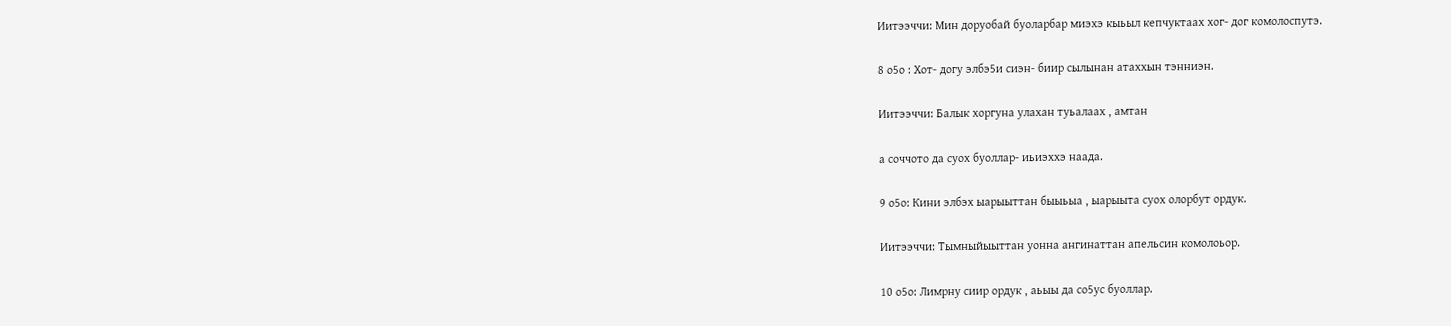Иитээччи: Мин доруобай буоларбар миэхэ кыьыл кепчуктаах хог- дог комолоспутэ.

8 о5о : Хот- догу элбэ5и сиэн- биир сылынан атаххын тэнниэн.

Иитээччи: Балык хоргуна улахан туьалаах , амтан

а соччото да суох буоллар- иьиэххэ наада.

9 о5о: Кини элбэх ыарыыттан быыьыа , ыарыыта суох олорбут ордук.

Иитээччи: Тымныйыыттан уонна ангинаттан апельсин комолоьор.

10 о5о: Лимрну сиир ордук , аьыы да со5ус буоллар.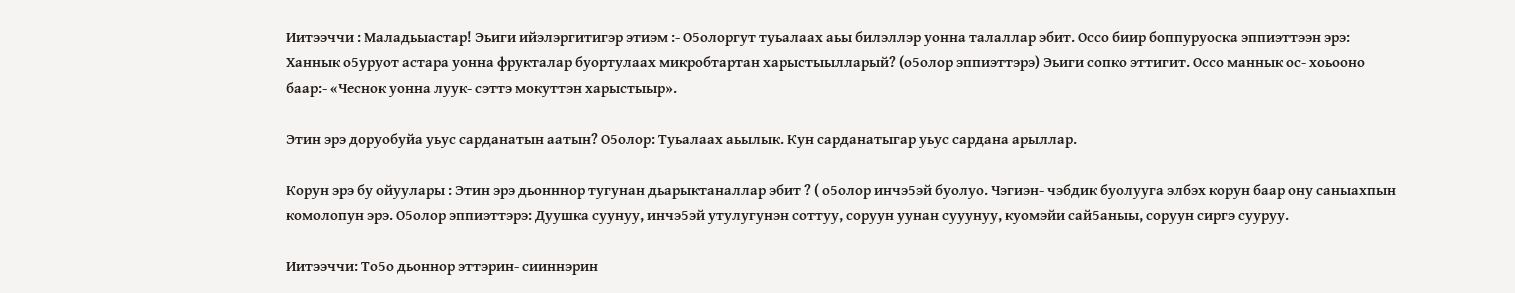Иитээччи : Маладьыастар! Эьиги ийэлэргитигэр этиэм :- О5олоргут туьалаах аьы билэллэр уонна талаллар эбит. Оссо биир боппуруоска эппиэттээн эрэ: Ханнык о5уруот астара уонна фрукталар буортулаах микробтартан харыстыылларый? (о5олор эппиэттэрэ) Эьиги сопко эттигит. Оссо маннык ос- хоьооно баар:- «Чеснок уонна луук- сэттэ мокуттэн харыстыыр».

Этин эрэ доруобуйа уьус сарданатын аатын? О5олор: Туьалаах аьылык. Кун сарданатыгар уьус сардана арыллар.

Корун эрэ бу ойуулары : Этин эрэ дьонннор тугунан дьарыктаналлар эбит ? ( о5олор инчэ5эй буолуо. Чэгиэн- чэбдик буолууга элбэх корун баар ону саныахпын комолопун эрэ. О5олор эппиэттэрэ: Дуушка суунуу, инчэ5эй утулугунэн соттуу, соруун уунан сууунуу, куомэйи сай5аныы, соруун сиргэ сууруу.

Иитээччи: То5о дьоннор эттэрин- сииннэрин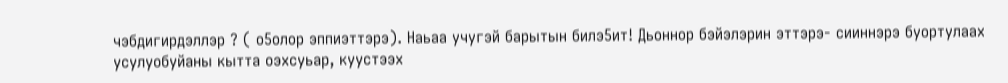чэбдигирдэллэр ? ( о5олор эппиэттэрэ). Наьаа учугэй барытын билэ5ит! Дьоннор бэйэлэрин эттэрэ- сииннэрэ буортулаах усулуобуйаны кытта оэхсуьар, куустээх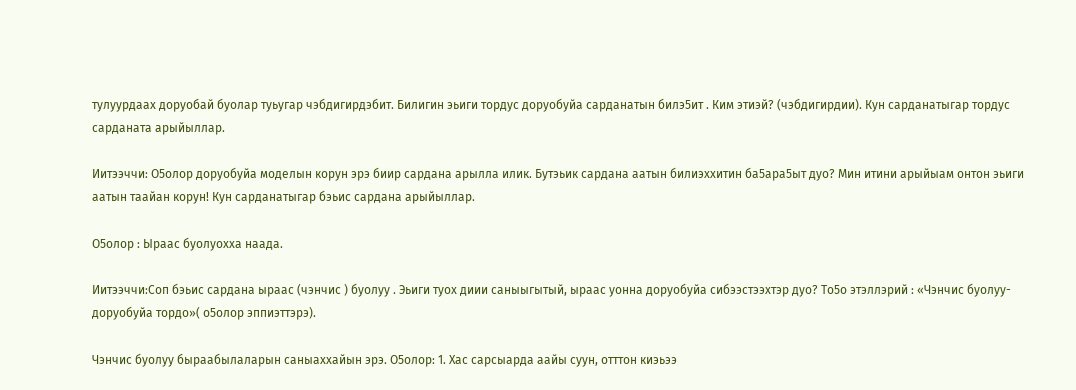тулуурдаах доруобай буолар туьугар чэбдигирдэбит. Билигин эьиги тордус доруобуйа сарданатын билэ5ит . Ким этиэй? (чэбдигирдии). Кун сарданатыгар тордус сарданата арыйыллар.

Иитээччи: О5олор доруобуйа моделын корун эрэ биир сардана арылла илик. Бутэьик сардана аатын билиэххитин ба5ара5ыт дуо? Мин итини арыйыам онтон эьиги аатын таайан корун! Кун сарданатыгар бэьис сардана арыйыллар.

О5олор : Ыраас буолуохха наада.

Иитээччи:Соп бэьис сардана ыраас (чэнчис ) буолуу . Эьиги туох диии саныыгытый, ыраас уонна доруобуйа сибээстээхтэр дуо? То5о этэллэрий : «Чэнчис буолуу- доруобуйа тордо»( о5олор эппиэттэрэ).

Чэнчис буолуу быраабылаларын саныаххайын эрэ. О5олор: 1. Хас сарсыарда аайы суун, отттон киэьээ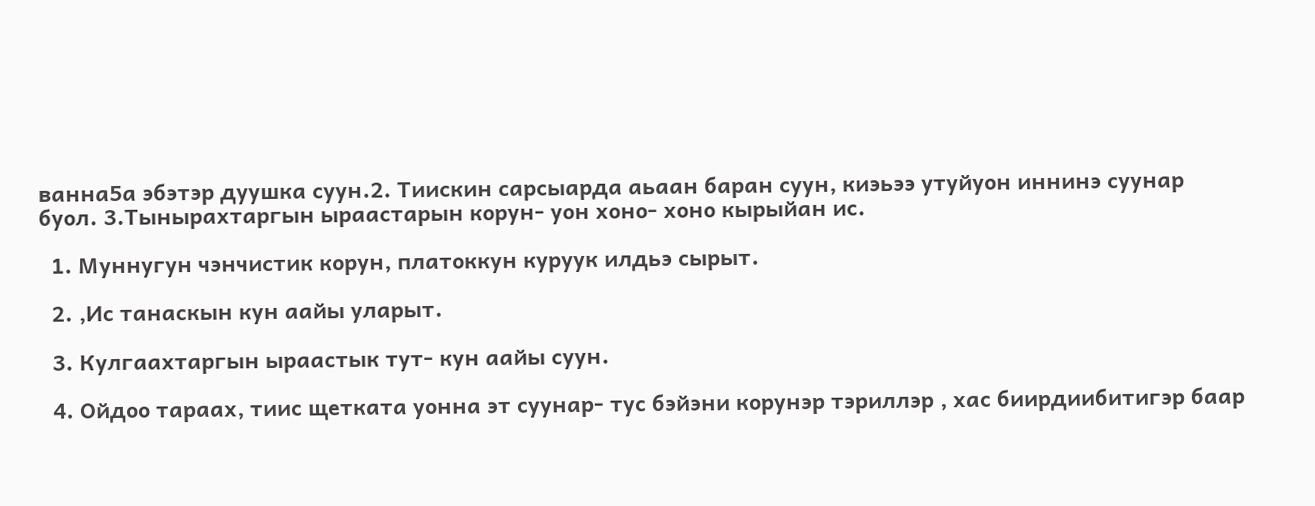ванна5а эбэтэр дуушка суун.2. Тиискин сарсыарда аьаан баран суун, киэьээ утуйуон иннинэ суунар буол. 3.Тынырахтаргын ыраастарын корун- уон хоно- хоно кырыйан ис.

  1. Муннугун чэнчистик корун, платоккун куруук илдьэ сырыт.

  2. ,Ис танаскын кун аайы уларыт.

  3. Кулгаахтаргын ыраастык тут- кун аайы суун.

  4. Ойдоо тараах, тиис щетката уонна эт суунар- тус бэйэни корунэр тэриллэр , хас биирдиибитигэр баар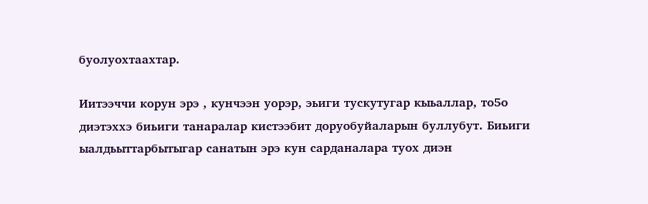буолуохтаахтар.

Иитээччи корун эрэ , кунчээн уорэр, эьиги тускутугар кыьаллар, то5о диэтэххэ биьиги танаралар кистээбит доруобуйаларын буллубут. Биьиги ыалдьыттарбытыгар санатын эрэ кун сарданалара туох диэн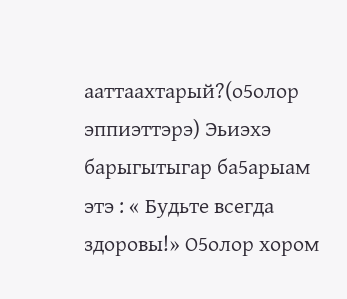ааттаахтарый?(о5олор эппиэттэрэ) Эьиэхэ барыгытыгар ба5арыам этэ : « Будьте всегда здоровы!» О5олор хором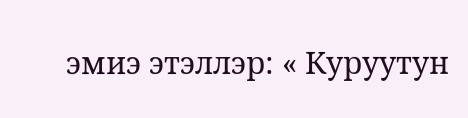эмиэ этэллэр: « Куруутун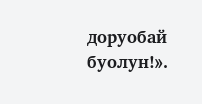доруобай буолун!».